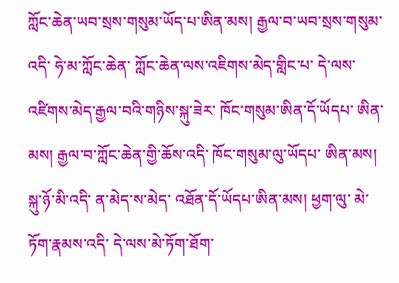ཀློང་ཆེན་ཡབ་སྲས་གསུམ་ཡོད་པ་ཨིན་མས། རྒྱལ་བ་ཡབ་སྲས་གསུམ་འདི་ ཧེ་མ་ཀློང་ཆེན་ ཀློང་ཆེན་ལས་འཇིགས་མེད་གླིང་པ་ དེ་ལས་འཛིགས་མེད་རྒྱལ་བའི་གཉིས་སྐུ་ཟེར་ ཁོང་གསུམ་ཨིན་དོ་ཡོདཔ་ ཨིན་མས། རྒྱལ་བ་ཀློང་ཆེན་གྱི་ཆོས་འདི་ ཁོང་གསུམ་ལུ་ཡོདཔ་ ཨིན་མས། སྐུ་ཉོ་མི་འདི་ ན་མེད་ས་མེད་ འཐོན་དོ་ཡོདཔ་ཨིན་མས། ཕྱག་ལུ་ མེ་ཏོག་རྣམས་འདི་ དེ་ལས་མེ་ཏོག་ཐོག་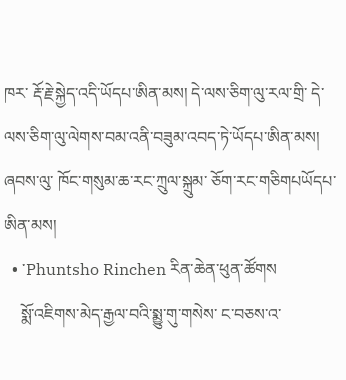ཁར་ རྡོ་རྗེ་སྐྱེད་འདི་ཡོདཔ་ཨིན་མས། དེ་ལས་ཅིག་ལུ་རལ་གྲི་ དེ་ལས་ཅིག་ལུ་ལེགས་བམ་འནི་བཟུམ་འབད་ཏེ་ཡོདཔ་ཨིན་མས། ཞབས་ལུ་ ཁོང་གསུམ་ཆ་རང་ཀྲུལ་སྐྲུམ་ ཅོག་རང་གཅིགཔཡོདཔ་ཨིན་མས།
  • ་Phuntsho Rinchen རིན་ཆེན་ཕུན་ཚོགས
    སྨོ་འཇིགས་མེད་རྒྱལ་བའི་སྨྱུ་གུ་གསེས་ ང་བཅས་འ་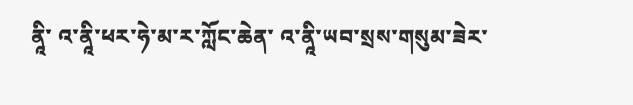ནཱི་ འ་ནཱི་ཕར་ཧེ་མ་ར་ཀློང་ཆེན་ འ་ནཱི་ཡབ་སྲས་གསུམ་ཟེར་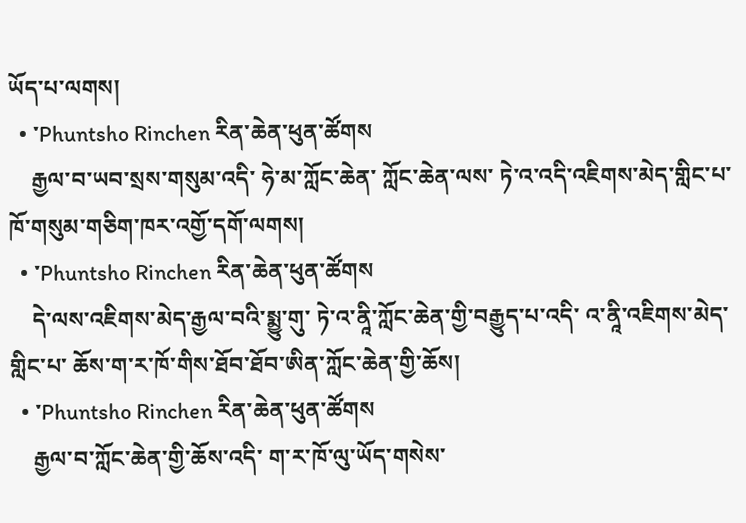ཡོད་པ་ལགས།
  • ་Phuntsho Rinchen རིན་ཆེན་ཕུན་ཚོགས
    རྒྱལ་བ་ཡབ་སྲས་གསུམ་འདི་ ཧེ་མ་ཀློང་ཆེན་ ཀློང་ཆེན་ལས་ ཏེ་འ་འདི་འཇིགས་མེད་གླིང་པ་ ཁོ་གསུམ་གཅིག་ཁར་འགྱོ་དགོ་ལགས།
  • ་Phuntsho Rinchen རིན་ཆེན་ཕུན་ཚོགས
    དེ་ལས་འཇིགས་མེད་རྒྱལ་བའི་སྨྱུ་གུ་ ཏེ་འ་ནཱི་ཀློང་ཆེན་གྱི་བརྒྱུད་པ་འདི་ འ་ནཱི་འཇིགས་མེད་གླིང་པ་ ཆོས་ག་ར་ཁོ་གིས་ཐོབ་ཐོབ་ཨིན་ཀློང་ཆེན་གྱི་ཆོས།
  • ་Phuntsho Rinchen རིན་ཆེན་ཕུན་ཚོགས
    རྒྱལ་བ་ཀློང་ཆེན་གྱི་ཆོས་འདི་ ག་ར་ཁོ་ལུ་ཡོད་གསེས་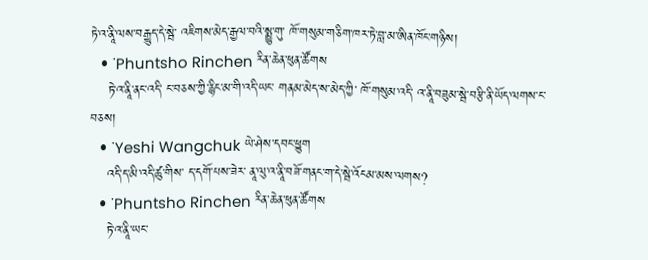ཏེ་འ་ནཱི་ལས་བརྒྱུད་དེ་སྦེ་ འཇིགས་མེད་རྒྱལ་བའི་སྨྱུ་གུ་ ཁོ་གསུམ་གཅིག་ཁར་ཏེ་བླ་མ་ཨིན་ཁོང་གཉིས།
  • ་Phuntsho Rinchen རིན་ཆེན་ཕུན་ཚོགས
    ཏེ་འ་ནཱི་ནང་འདི་ ང་བཅས་ཀྱི་རྙིང་མ་གི་འདི་ཡང་ གནམ་མེད་ས་མེད་ཀྱི་ ཁོ་གསུམ་འདི་ འ་ནཱི་བཟུམ་སྦེ་བརྩི་ནི་ཡོད་ལགས་ང་བཅས།
  • ་Yeshi Wangchuk ཡེ་ཤེས་དབང་ཕྱུག
    འདི་ད་མི་འདི་ཚུ་གིས་ ད་དགོ་པས་ཟེར་ ནཱ་ལུ་འ་ནཱི་བཟོ་གནང་ག་དེ་སྦེ་འོངམ་མས་ལགས?
  • ་Phuntsho Rinchen རིན་ཆེན་ཕུན་ཚོགས
    ཏེ་འ་ནཱི་ཡང་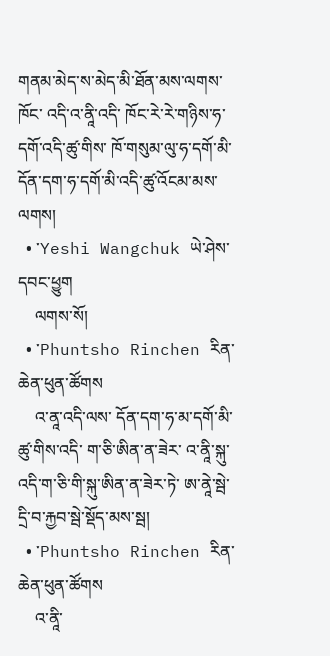གནམ་མེད་ས་མེད་མི་ཐོན་མས་ལགས་ཁོང་ འདི་འ་ནཱི་འདི་ ཁོང་རེ་རེ་གཉིས་ཧ་དགོ་འདི་ཚུ་གིས་ ཁོ་གསུམ་ལུ་ཧ་དགོ་མི་ དོན་དག་ཧ་དགོ་མི་འདི་ཚུ་འོངམ་མས་ལགས།
  • ་Yeshi Wangchuk ཡེ་ཤེས་དབང་ཕྱུག
    ལགས་སོ།
  • ་Phuntsho Rinchen རིན་ཆེན་ཕུན་ཚོགས
    འ་ནཱ་འདི་ལས་ དོན་དག་ཧ་མ་དགོ་མི་ཚུ་གིས་འདི་ ག་ཅི་ཨིན་ན་ཟེར་ འ་ནཱི་སྐུ་འདི་ག་ཅི་གི་སྐུ་ཨིན་ན་ཟེར་ཏེ་ ཨ་ནཱེ་སྦེ་དྲི་བ་རྐྱབ་སྦེ་སྡོད་མས་སྦ།
  • ་Phuntsho Rinchen རིན་ཆེན་ཕུན་ཚོགས
    འ་ནཱི་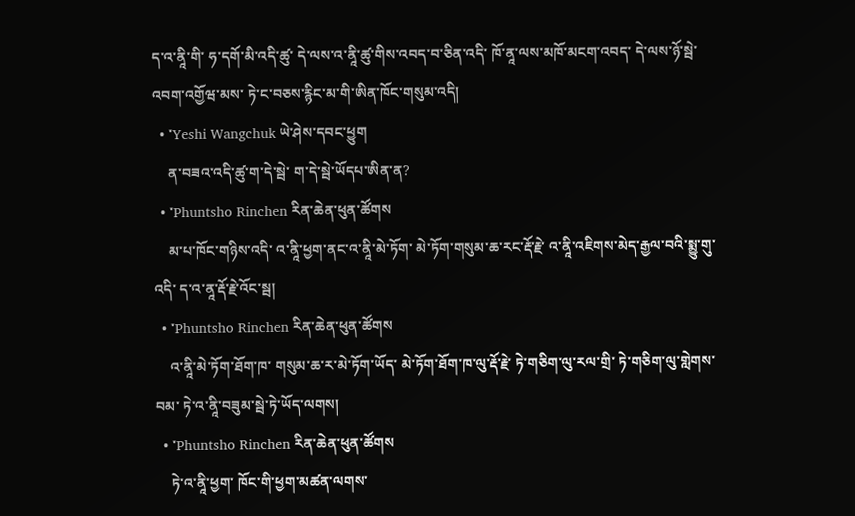ད་འ་ནཱི་གི་ ཧ་དགོ་མི་འདི་ཚུ་ དེ་ལས་འ་ནཱི་ཚུ་གིས་འབད་བ་ཅིན་འདི་ ཁོ་ནཱ་ལས་མཁོ་མངག་འབད་ དེ་ལས་ཉོ་སྦེ་འབག་འགྱོཝ་མས་ ཏེ་ང་བཅས་རྙིང་མ་གི་ཨིན་ཁོང་གསུམ་འདི།
  • ་Yeshi Wangchuk ཡེ་ཤེས་དབང་ཕྱུག
    ན་བཟའ་འདི་ཚུ་ག་དེ་སྦེ་ ག་དེ་སྦེ་ཡོདཔ་ཨིན་ན?
  • ་Phuntsho Rinchen རིན་ཆེན་ཕུན་ཚོགས
    མ་པ་ཁོང་གཉིས་འདི་ འ་ནཱི་ཕྱག་ནང་འ་ནཱི་མེ་ཏོག་ མེ་ཏོག་གསུམ་ཆ་རང་རྡོ་རྗེ་ འ་ནཱི་འཇིགས་མེད་རྒྱལ་བའི་སྨྱུ་གུ་འདི་ ད་འ་ནཱ་རྡོ་རྗེ་འོང་སྦ།
  • ་Phuntsho Rinchen རིན་ཆེན་ཕུན་ཚོགས
    འ་ནཱི་མེ་ཏོག་ཐོག་ཁ་ གསུམ་ཆ་ར་མེ་ཏོག་ཡོད་ མེ་ཏོག་ཐོག་ཁ་ལུ་རྡོ་རྗེ་ ཏེ་གཅིག་ལུ་རལ་གྲི་ ཏེ་གཅིག་ལུ་གླེགས་བམ་ ཏེ་འ་ནཱི་བཟུམ་སྦེ་ཏེ་ཡོད་ལགས།
  • ་Phuntsho Rinchen རིན་ཆེན་ཕུན་ཚོགས
    ཏེ་འ་ནཱི་ཕྱག་ ཁོང་གི་ཕྱག་མཚན་ལགས་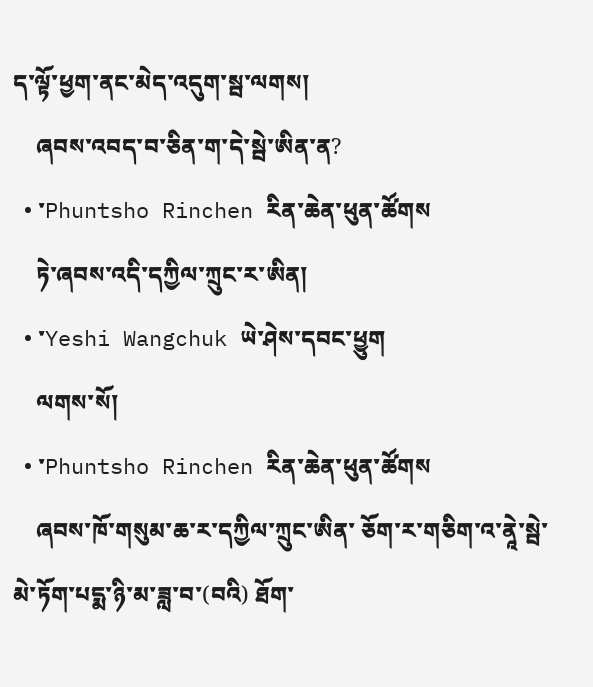ད་ལྟོ་ཕྱག་ནང་མེད་འདུག་སྦ་ལགས།
    ཞབས་འབད་བ་ཅིན་ག་དེ་སྦེ་ཨིན་ན?
  • ་Phuntsho Rinchen རིན་ཆེན་ཕུན་ཚོགས
    ཏེ་ཞབས་འདི་དཀྱིལ་ཀྲུང་ར་ཨིན།
  • ་Yeshi Wangchuk ཡེ་ཤེས་དབང་ཕྱུག
    ལགས་སོ།
  • ་Phuntsho Rinchen རིན་ཆེན་ཕུན་ཚོགས
    ཞབས་ཁོ་གསུམ་ཆ་ར་དཀྱིལ་ཀྲུང་ཨིན་ ཅོག་ར་གཅིག་འ་ནཱེ་སྦེ་ མེ་ཏོག་པདྨ་ཉི་མ་ཟླ་བ་(བའི) ཐོག་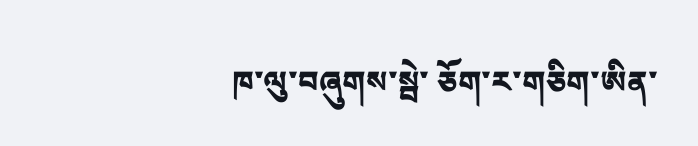ཁ་ལུ་བཞུགས་སྦེ་ ཅོག་ར་གཅིག་ཨིན་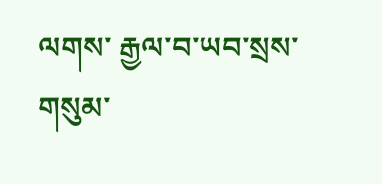ལགས་ རྒྱལ་བ་ཡབ་སྲས་གསུམ་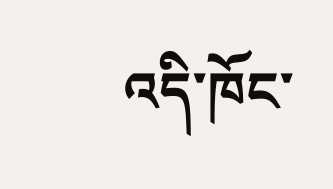འདི་ཁོང་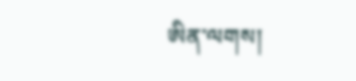ཨིན་ལགས།